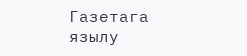Газетага язылу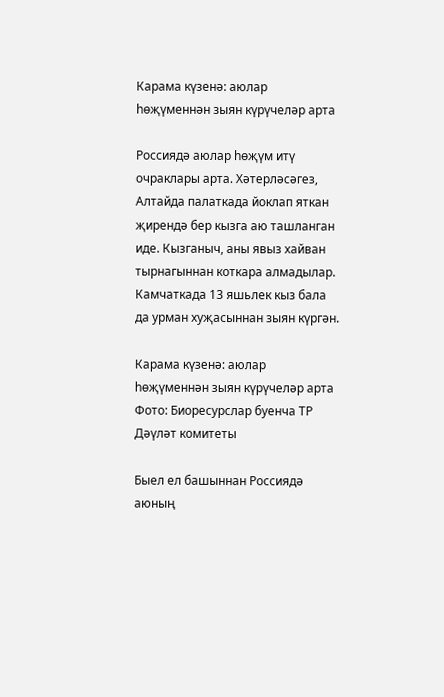Карама күзенә: аюлар һөҗүменнән зыян күрүчеләр арта

Россиядә аюлар һөҗүм итү очраклары арта. Хәтерләсәгез, Алтайда палаткада йоклап яткан җирендә бер кызга аю ташланган иде. Кызганыч, аны явыз хайван тырнагыннан коткара алмадылар. Камчаткада 13 яшьлек кыз бала да урман хуҗасыннан зыян күргән.

Карама күзенә: аюлар һөҗүменнән зыян күрүчеләр арта
Фото: Биоресурслар буенча ТР Дәүләт комитеты

Быел ел башыннан Россиядә аюның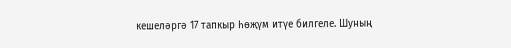кешеләргә 17 тапкыр һөҗүм итүе билгеле. Шуның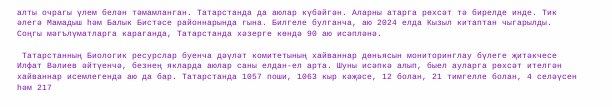алты очрагы үлем белән тәмамланган. Татарстанда да аюлар күбәйгән. Аларны атарга рөхсәт тә бирелде инде. Тик әлегә Мамадыш һәм Балык Бистәсе районнарында гына. Билгеле булганча, аю 2024 елда Кызыл китаптан чыгарылды. Соңгы мәгълүматларга караганда, Татарстанда хәзерге көндә 90 аю исәпләнә.

 Татарстанның Биологик ресурслар буенча дәүләт комитетының хайваннар дөньясын мониторинглау бүлеге җитәкчесе Илфат Вәлиев әйтүенчә, безнең якларда аюлар саны елдан-ел арта. Шуны исәпкә алып, быел ауларга рөхсәт ителгән хайваннар исемлегендә аю да бар. Татарстанда 1057 поши, 1063 кыр кәҗәсе, 12 болан, 21 тимгелле болан, 4 селәүсен һәм 217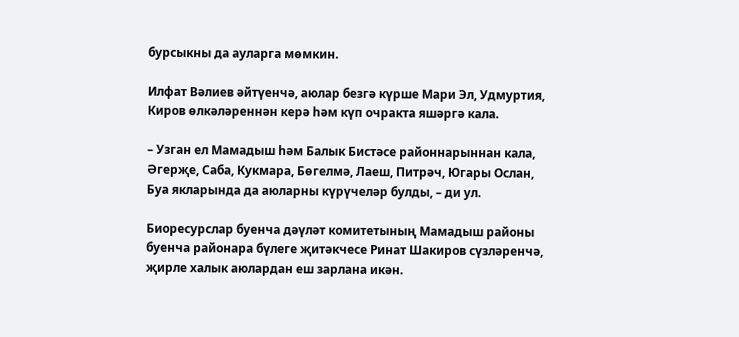бурсыкны да ауларга мөмкин.

Илфат Вәлиев әйтүенчә, аюлар безгә күрше Мари Эл, Удмуртия, Киров өлкәләреннән керә һәм күп очракта яшәргә кала.

– Узган ел Мамадыш һәм Балык Бистәсе районнарыннан кала, Әгерҗе, Саба, Кукмара, Бөгелмә, Лаеш, Питрәч, Югары Ослан, Буа якларында да аюларны күрүчеләр булды, – ди ул.

Биоресурслар буенча дәүләт комитетының Мамадыш районы буенча районара бүлеге җитәкчесе Ринат Шакиров сүзләренчә, җирле халык аюлардан еш зарлана икән.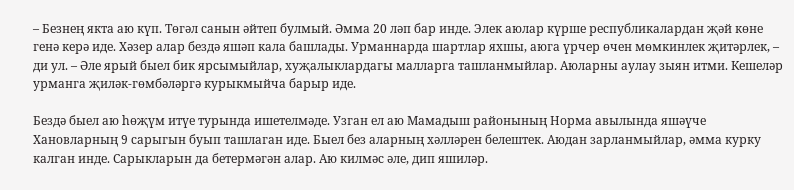– Безнең якта аю күп. Төгәл санын әйтеп булмый. Әмма 20 ләп бар инде. Элек аюлар күрше республикалардан җәй көне генә керә иде. Хәзер алар бездә яшәп кала башлады. Урманнарда шартлар яхшы, аюга үрчер өчен мөмкинлек җитәрлек, – ди ул. – Әле ярый быел бик ярсымыйлар, хуҗалыклардагы малларга ташланмыйлар. Аюларны аулау зыян итми. Кешеләр урманга җиләк-гөмбәләргә курыкмыйча барыр иде.

Бездә быел аю һөҗүм итүе турында ишетелмәде. Узган ел аю Мамадыш районының Норма авылында яшәүче  Хановларның 9 сарыгын буып ташлаган иде. Быел без аларның хәлләрен белештек. Аюдан зарланмыйлар, әмма курку калган инде. Сарыкларын да бетермәгән алар. Аю килмәс әле, дип яшиләр.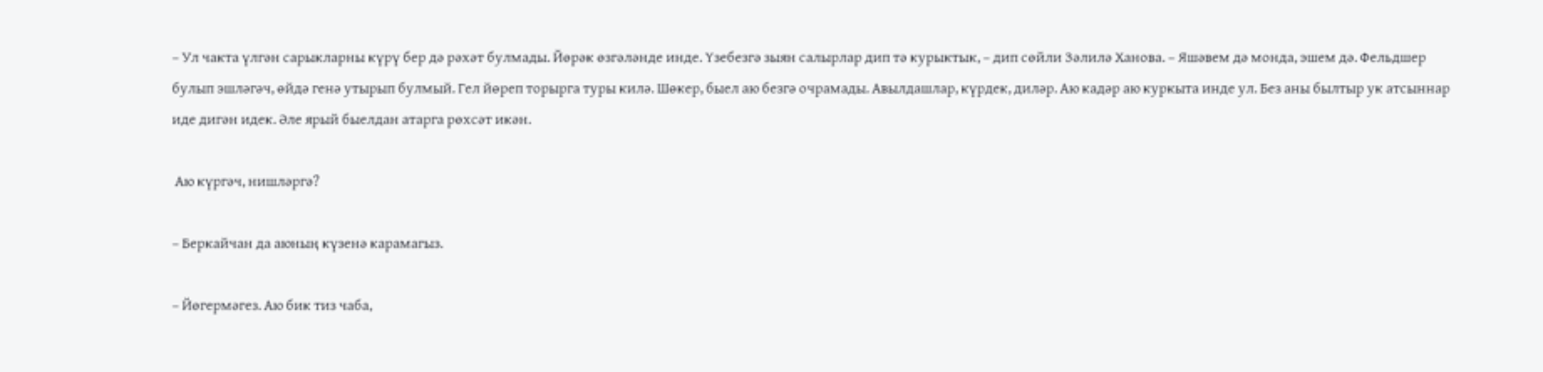– Ул чакта үлгән сарыкларны күрү бер дә рәхәт булмады. Йөрәк өзгәләнде инде. Үзебезгә зыян салырлар дип тә курыктык, – дип сөйли Зәлилә Ханова. – Яшәвем дә монда, эшем дә. Фельдшер булып эшләгәч, өйдә генә утырып булмый. Гел йөреп торырга туры килә. Шөкер, быел аю безгә очрамады. Авылдашлар, күрдек, диләр. Аю кадәр аю куркыта инде ул. Без аны былтыр ук атсыннар иде дигән идек. Әле ярый быелдан атарга рөхсәт икән.

 Аю күргәч, нишләргә?

– Беркайчан да аюның күзенә карамагыз.

– Йөгермәгез. Аю бик тиз чаба,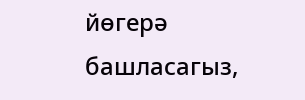йөгерә башласагыз,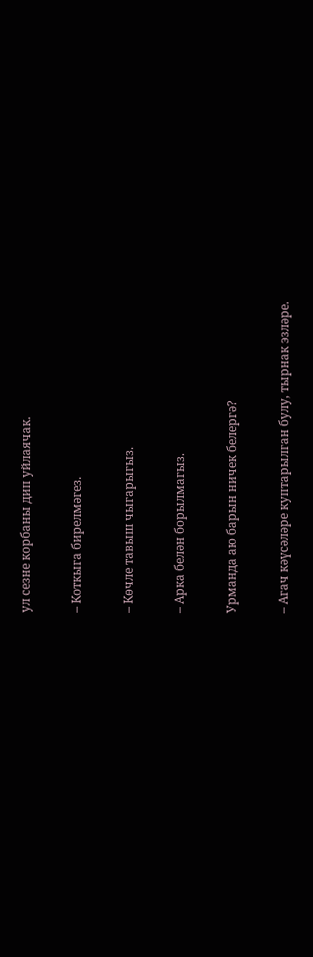ул сезне корбаны дип уйлаячак.

– Коткыга бирелмәгез.

– Көчле тавыш чыгарыгыз.

– Арка белән борылмагыз.

Урманда аю барын ничек белергә?

– Агач кәүсәләре куптарылган булу, тырнак эзләре.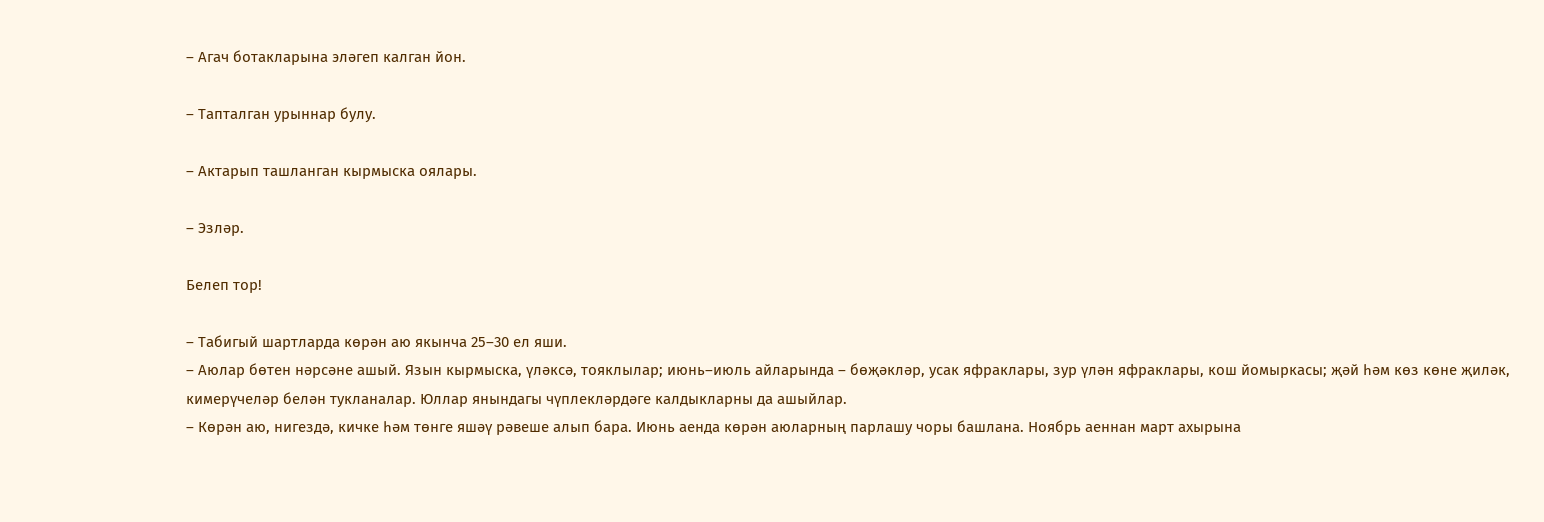– Агач ботакларына эләгеп калган йон.

– Тапталган урыннар булу.

– Актарып ташланган кырмыска оялары.

– Эзләр.

Белеп тор!

– Табигый шартларда көрән аю якынча 25–30 ел яши.
– Аюлар бөтен нәрсәне ашый. Язын кырмыска, үләксә, тояклылар; июнь–июль айларында – бөҗәкләр, усак яфраклары, зур үлән яфраклары, кош йомыркасы; җәй һәм көз көне җиләк, кимерүчеләр белән тукланалар. Юллар янындагы чүплекләрдәге калдыкларны да ашыйлар.
– Көрән аю, нигездә, кичке һәм төнге яшәү рәвеше алып бара. Июнь аенда көрән аюларның парлашу чоры башлана. Ноябрь аеннан март ахырына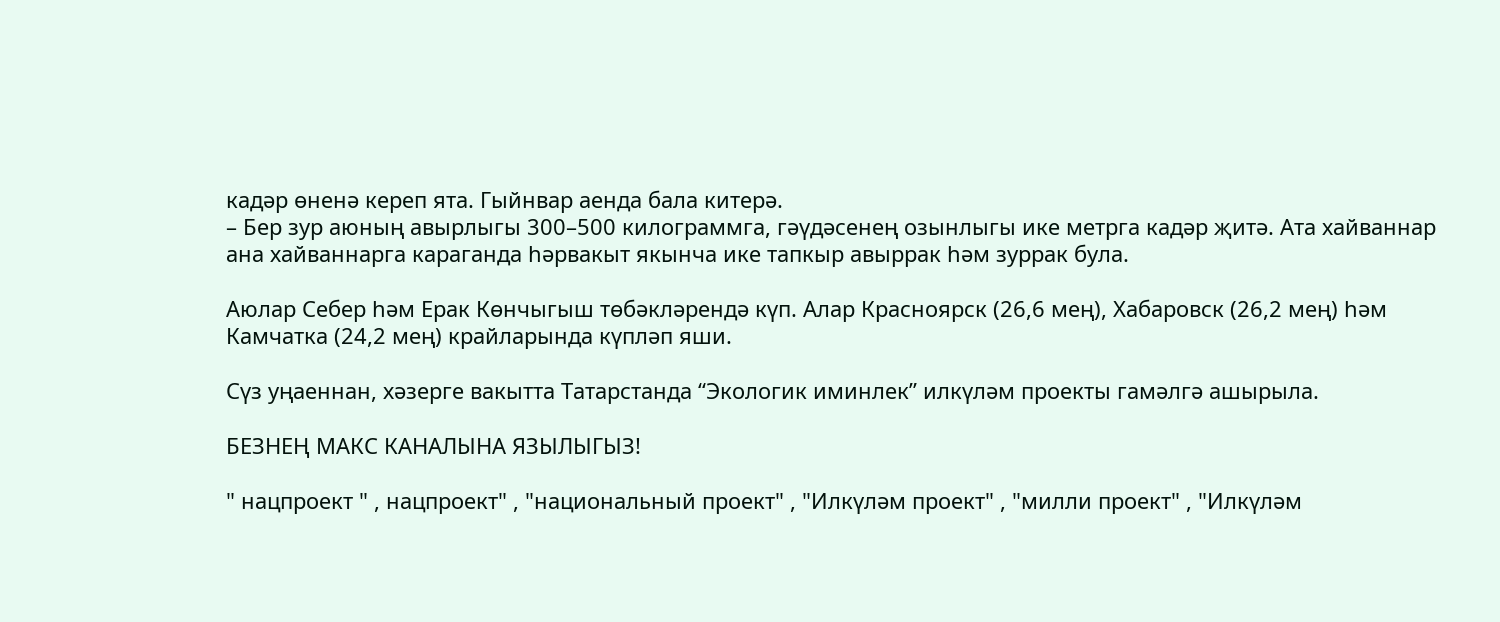кадәр өненә кереп ята. Гыйнвар аенда бала китерә.
– Бер зур аюның авырлыгы 300–500 килограммга, гәүдәсенең озынлыгы ике метрга кадәр җитә. Ата хайваннар ана хайваннарга караганда һәрвакыт якынча ике тапкыр авыррак һәм зуррак була.

Аюлар Себер һәм Ерак Көнчыгыш төбәкләрендә күп. Алар Красноярск (26,6 мең), Хабаровск (26,2 мең) һәм Камчатка (24,2 мең) крайларында күпләп яши.

Сүз уңаеннан, хәзерге вакытта Татарстанда “Экологик иминлек” илкүләм проекты гамәлгә ашырыла.

БЕЗНЕҢ МАКС КАНАЛЫНА ЯЗЫЛЫГЫЗ!

" нацпроект " , нацпроект" , "национальный проект" , "Илкүләм проект" , "милли проект" , "Илкүләм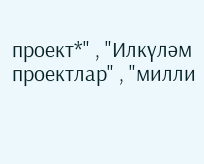проект*" , "Илкүләм проектлар" , "милли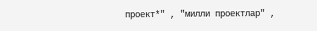проект*" , "милли проектлар" ,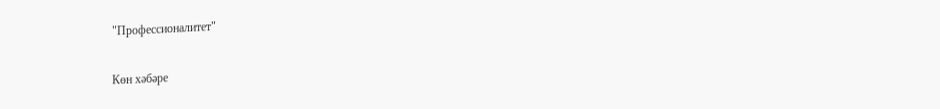"Профессионалитет"

Көн хәбәре